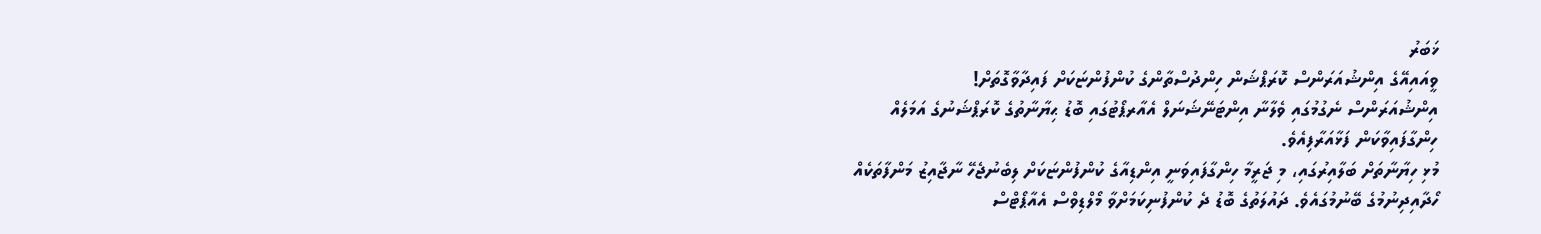ޚަބަރު
ވީއައިއޭގެ އިންޝުއަރަންސް ކޮރަޕްޝަން ހިންދުސްތާންގެ ކުންފުންޏަކަށް ފައިދާވާގޮތަށް!
އިންޝުއަރަންސް ނެގުމުގައި ވެލާނާ އިންޓަނޭޝަނަލް އެއާރޕޯޓުގައި ބޮޑު ޙިޔާނާތުގެ ކޮރަޕްޝަނުގެ އަމަލެއް ހިންގާފައިވާކަން ފަޅާއަރާފިއެވެ.
މުޅި ހިޔާނާތަށް ބަލާއިރުގައި، މި ޖަރީމާ ހިންގާފައިވަނީ އިންޑިއާގެ ކުންފުންޏަކަށް ލިބެނުޖެހޭ ނާޖާއިޒު މަންފާތަކެއް ހޯދާއިދިނުމުގެ ބޭނުމުގައެވެ. ދައުލަތުގެ ބޮޑު ދެ ކުންފުނިކަމަށްވާ މޯލްޑިވްސް އެއާޕޯޓްސް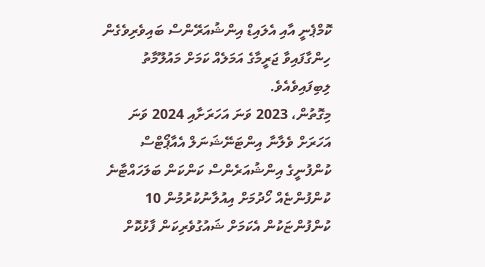ކޮމްޕެނީ އާއި އެލައިޑް އިންޝުއަރޭންސް ބައިވެރިވެގެން ހިންގާފައިވާ ޖަރީމާގެ އަމަލެއް ކަމަށް މައުލޫމާތު ލިބިފައިވެއެވެ.
މިގޮތުން، 2023 ވަނަ އަހަރަށާއި 2024 ވަނަ އަހަރަށް ވެލާނާ އިންޓަނޭޝަނަލް އެއާޕޯޓްސް ކުންފުނީގެ އިންޝުއަރެންސް ކަންކަން ބަލަހައްޓާނެ ކުންފުންޏެއް ހޯދުމަށް އިއުލާނުކުރުމުން 10 ކުންފުންޏަކުން އެކަމަށް ޝައުގުވެރިކަން ފާޅުކޮށް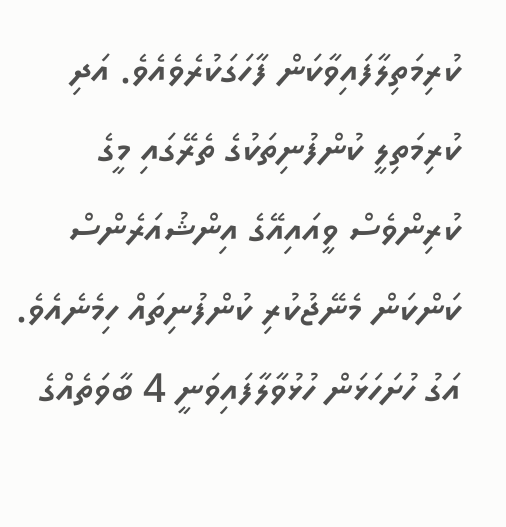ކުރިމަތިލާފައިވާކަން ފާހަގަކުރެވެއެވެ. އަދި ކުރިމަތިލީ ކުންފުނިތަކުގެ ތެރޭގައި މީގެ ކުރިންވެސް ވީއައިއޭގެ އިންޝުއަރެންސް ކަންކަން މެނޭޖުކުރި ކުންފުނިތައް ހިމެނެއެވެ.
އަގު ހުށަހަޅަން ހުޅުވާލާފައިވަނީ 4 ބާވަތެއްގެ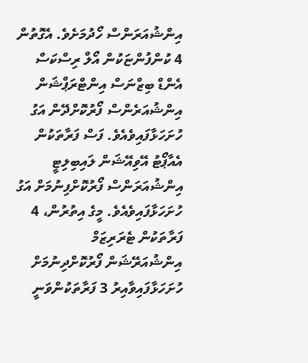އިންޝުއަރަންސް ހޯދުމަށެވެ. އެގޮތުން 4 ކުންފުންޏަކުން އޯލް ރިސްކަސް އެންޑް ބިޒްނަސް އިންޓްރަޕްޝަން އިންޝުއަރެންސް ފޯރުކޮށްދޭން އަގު ހުށަހަޅާފައިވެއެވެ. ފަސް ފަރާތަކުން އެއާޕޯޓު އޭވިއޭޝަން ލައިބިލިޓީ އިންޝުއަރަންސް ފޯރުކޮށްފިނުމަށް އަގު ހުށަހަޅާފައިވެއެވެ. މީގެ އިތުރުން، 4 ފަރާތަކުން ޓެރަރިޒަމް އިންޝުއަރޭޝަން ފޯރުކޮށްދިނުމަށް ހުށަހަޅާފައިވާއިރު 3 ފަރާތަކުންވަނީ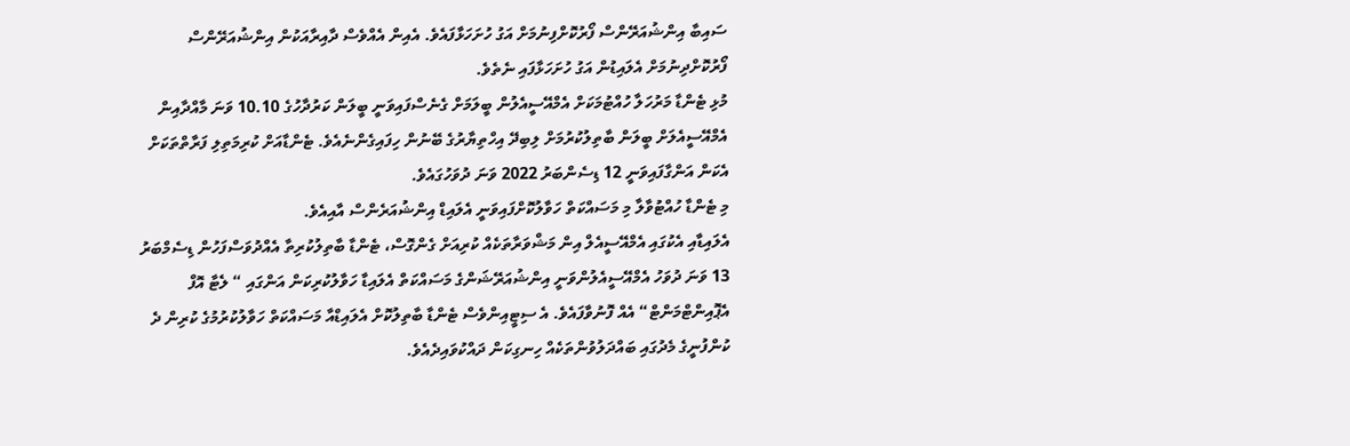ސައިބާ އިންޝުއަރޭންސް ފޯރުކޮށްފިނުމަށް އަގު ހުށަހަޅާފައެވެ. އެއިން އެއްވެސް ދާއިރާއަކުން އިންޝުއަރޭންސް ފޯރުކޮށްދިނުމަށް އެލައިޑުން އަގު ހުށަހަޅާފައި ނެތެވެ.
މުޅި ޓެންޑާ މަރުހަލާ ހުއްޓުމަކަށް އެމްއޭސީއެލުން ބީލަމަށް ގެނެސްފައިވަނީ ބީލަން ކަރުދާހުގެ 10.10 ވަނަ މާއްދާއިން އެމްއޭސީއެލަށް ބީލަން ބާތިލުކުރުމަށް ލިބިދޭ އިހްތިޔާރުގެ ބޭނުން ހިފައިގެންނެއެވެ. ޓެންޑާއަށް ކުރިމަތިލި ފަރާތްތަކަށް އެކަން އަންގާފައިވަނީ 12 ޑިސެންބަރު 2022 ވަނަ ދުވަހުގައެވެ.
މި ޓެންޑާ ހުއްޓުވާލާ މި މަސައްކަތް ހަވާލުކޮށްފައިވަނީ އެލައިޑް އިންޝުއަރެންސް އާއިއެވެ.
އެލައިޑާއި އެކުގައި އެމްއޭސީއެލް އިން މަޝްވަރާތަކެއް ކުރިއަށް ގެންގޮސް، ޓެންޑާ ބާތިލުކުރިތާ އެއްދުވަސްފަހުން ޑިސެމްބަރު 13 ވަނަ ދުވަހު އެމްއޭސީއެލުންވަނީ އިންޝުއަރޭޝަންގެ މަސައްކަތް އެލައިޑާ ހަވާލުކުރިކަން އަންގައި “ ލެޓާ އޮފް އެޕޮއިންޓްމަންޓް“ އެއް ފޮނުވާފައެވެ. އެ ސިޓީއިންވެސް ޓެންޑާ ބާތިލުކޮށް އެލައިޑްއާ މަސައްކަތް ހަވާލުކުރުމުގެ ކުރިން ދެ ކުންފުނީގެ މެދުގައި ބައްދަލުވުންތަކެއް ހިނގިކަން ދައްކުވައިދެއެވެ.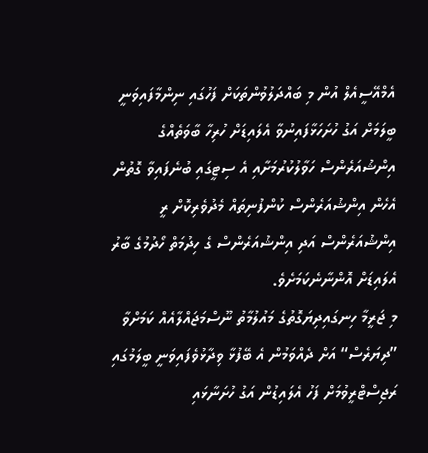އެމްއޭސީއެލް އުން މި ބައްދަލުވުންތަކަށް ފަހުގައި ނިންމާފައިވަނީ ބީލަމަށް އަގު ހުށަހަޅާފައިނުވާ އެލައިޑަށް ހުރިހާ ބާވަތެއްގެ އިންޝުއަރެންސް ހަވާލުކުރުމަށާއި އެ ސިޓީގައި ބުނެފައިވާ ގޮތުން އެހެން އިންޝުއަރެންސް ކުންފުނިތައް މެދުވެރިކޮށް ރީ އިންޝުއަރެންސް އަދި އިންޝުއަރެންސް ގެ ހިދުމަތް ހޯދުމުގެ ބާރު އެލައިޑަށް އޮންނާނެކަމަށެވެ.
މި ޖަރީމާ ހިނގައިދިޔަގޮތުގެ މައުލުމާތު ނޫސްމަޖައްލާއެއް ކަމަށްވާ ”ދިޔަރެސް“ އަށް ދެއްވަމުން އެ ބޭފުޅާ ވިދާޅުވެފައިވަނީ ބީލަމުގައި ރަޖިސްޓްރީވުމަށް ފަހު އެލައިޑުން އަގު ހުށަނާޅައި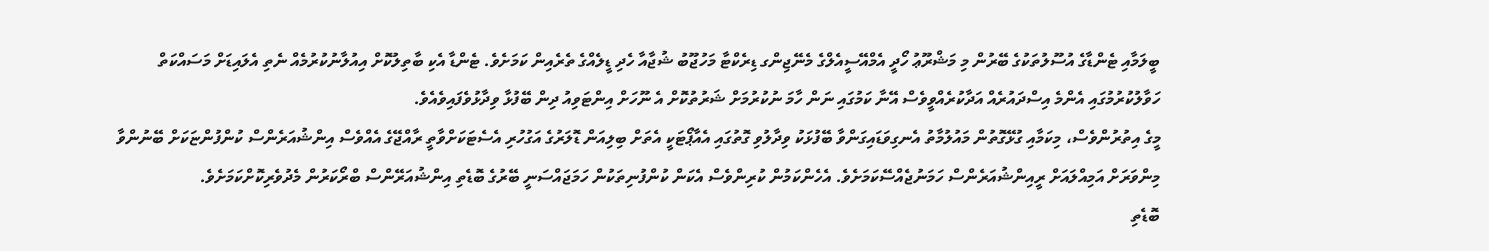ބީލަމާއި ޓެންޑާގެ އުސޫލުތަކުގެ ބޭރުން މި މަޝްރޫޢު ހޯދީ އެމްއޭސީއެލްގެ މެނޭޖިންގ ޑިރެކްޓާ މަހުޖޫބު ޝުޖާއާ ހެދި ޑީލެއްގެ ތެރެއިން ކަމަށެވެ. ޓެންޑާ އެކި ބާތިލުކޮށް އިއުލާނުކުރުމެއް ނެތި އެލައިޑަށް މަސައްކަތް ހަވާލުކުރުމުގައި އެންމެ އިސްދައުރެއް އަދާކުރެއްވީވެސް އޭނާ ކަމުގައި ނަން ހާމަ ނުކުރުމަށް ޝަރުތުކޮށް އެ ނޫހަށް އިންޓަވިއު ދިން ބޭފުޅާ ވިދާޅުވެފައިވެއެވެ.
މީގެ އިތުރުންވެސް، މިކަމާއި ގުޅޭގޮތުން މައުލުމާތު އެނގިވަޑައިގަންވާ ބޭފުޅަކު ވިދާލުވި ގޮތުގައި އެއާޕޯޓަކީ އެތަށް ބިލިއަން ޑޮލަރުގެ އަގުހުރި އެސެޓަކަށްވާތީ ރާއްޖޭގެ އެއްވެސް އިންޝުއަރެންސް ކުންފުންޏަކަށް ބޭނުންވާ މިންވަރަށް އަމިއްލައަށް ރީއިންޝުއަރެންސް ހަމަނުޖެއްސޭކަމަށެވެ. އެހެންކަމުން ކުރިންވެސް އެކަން ކުންފުނިތަކުން ހަމަޖައްސަނީ ބޭރުގެ ބޮޑެތި އިންޝުއަރޭންސް ބްރޯކަރުން މެދުވެރިކޮށްކަމަށެވެ.
ބޮޑެތި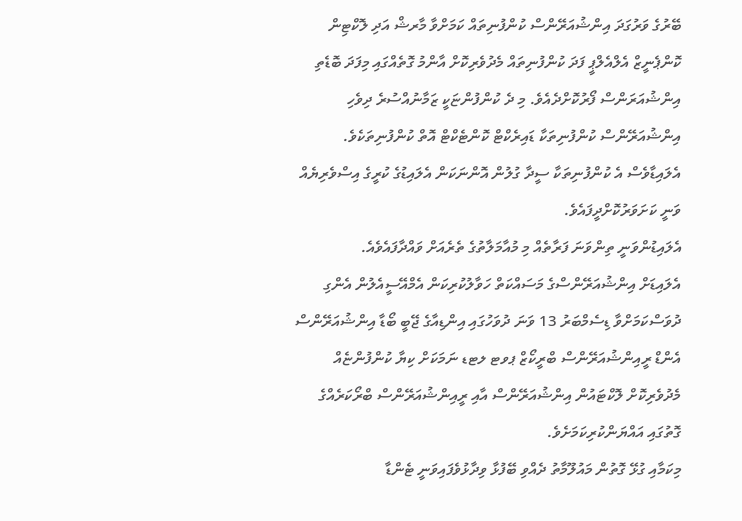ބޭރުގެ ވަރުގަދަ އިންޝުއަރޭންސް ކުންފުނިތައް ކަމަށްވާ މާރޝް އަދި ލޮކްޓިން ކޮންޕެނީޒް އެލްއެލްޕީ ފަދަ ކުންފުނިތައް މެދުވެރިކޮށް އާންމު ގޮތެއްގައި މިފަދަ ބޮޑެތި އިންޝުއަރަންސް ފޯރުކޮށްދެއެވެ. މި ދެ ކުންފުންޏަކީ ޒަމާނުއްސުރެ ދިވެހި އިންޝުއަރޭންސް ކުންފުނިތަކާ ޑައިރެކްޓް ކޮންޓެކްޓް އޮތް ކުންފުނިތަކެވެ. އެލައިޑާވެސް އެ ކުންފުނިތަކާ ސީދާ ގުލުން އޮންނަކަން އެލައިޑުގެ ކުރީގެ އިސްވެރިޔެއް ވަނީ ކަށަވަރުކޮށްދީފައެވެ.
އެލައިޑުންވަނީ ތިންވަނަ ފަރާތެއް މި މުއާމަލާތުގެ ތެރެއަށް ވައްދާފައެވެއެ.
އެލައިޑަށް އިންޝުއަރޭންސްގެ މަސައްކަތް ހަވާލުކުރިކަން އެމްއޭސީއެލުން އެންގި ދުވަސްކަމަށްވާ ޑިސެމްބަރު 13 ވަނަ ދުވަހުގައި އިންޑިއާގެ ޖޭބީ ބޯޑާ އިންޝުއަރޭންސް އެންޑް ރީއިންޝުއަރޭންސް ބްރީކޯޒް ޕވޓ ލޓޑ ނަމަކަށް ކިޔާ ކުންފުންޏެއް މެދުވެރިކޮށް ލޮކްޓައުން އިންޝުއަރޭންސް އާއި ރީއިންޝުއަރޭންސް ބްރޯކަރެއްގެ ގޮތުގައި އައްޔަންކުރިކަމަށެވެ.
މިކަމާއި ގުޅޭ ގޮތުން މައުލޫމާތު ދެއްވި ބޭފުޅާ ވިދާޅުވެފައިވަނީ ޓެންޑާ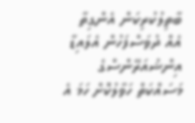ބާތިލުކުރިކަން އެންގިތާ އެއް ދުވަސްފަހުން އެލައިޑާ އިންޝުއަރޭންސްގެ މަސައްކަތް ހަވާލުކޮށް ހަމަ އެ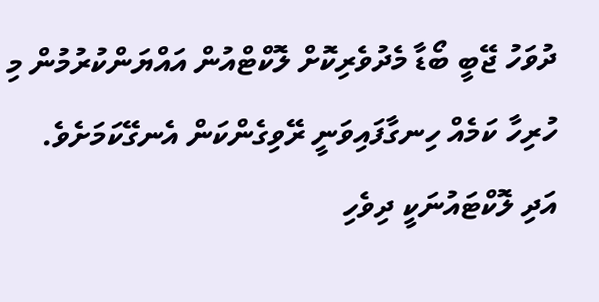ދުވަހު ޖޭބީ ބޯޑާ މެދުވެރިކޮށް ލޮކްޓްއުން އައްޔަންކުރުމުން މި ހުރިހާ ކަމެއް ހިނގާފައިވަނީ ރޭވިގެންކަން އެނގޭކަމަށެވެ.
އަދި ލޮކްޓައުނަކީ ދިވެހި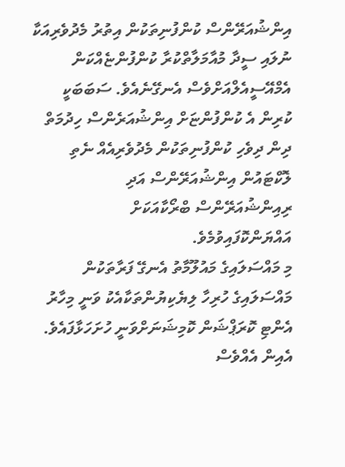އިންޝުއަރޭންސް ކުންފުނިތަކުން އިތުރު މެދުވެރިއަކާ ނުލައި ސީދާ މުއާމަލާތްކުރާ ކުންފުންޏެއްކަން އެމްއޭސީއެލްއަށްވެސް އެނގޭނެއެވެ. ސަބަބަކީ ކުރިން އެ ކުންފުންޏަށް އިންޝުއަރެންސް ހިދުމަތް ދިން ދިވެހި ކުންފުނިތަކުން މެދުވެރިއެއް ނެތި ލޮކްޓައުން އިންޝުއަރޭންސް އަދި ރިއިންޝުއަރޭންސް ބްރޯކާއަކަށް އައްޔަންކޮފައިވުމެވެ.
މި މައްސަލައިގެ މައުލޫމާތު އެނގޭ ފަރާތަކުން މައްސަލައިގެ ހުރިހާ ލިޔެކިޔުންތަކާއެކު ވަނީ މިހާރު އެންޓި ކޮރަޕްޝަން ކޮމިޝަނަށްވަނީ ހުށަހަޅާފައެވެ.
އެއިން އެއްވެސް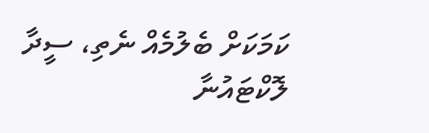ކަމަކަށް ބެލުމެއް ނެތި، ސީދާ ލޮކްޓައުނާ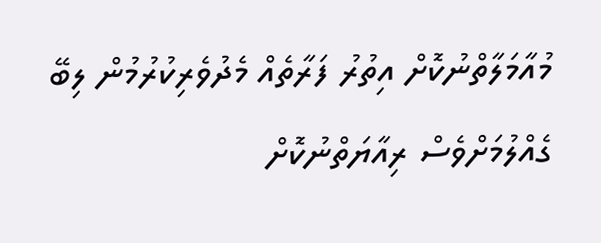މުއާމަލާތްނުކޮށް އިތުރު ފަރާތެއް މެދުވެރިކުރުމުން ލިބޭ ގެއްލުމަށްވެސް ރިއާޔަތްނުކޮށް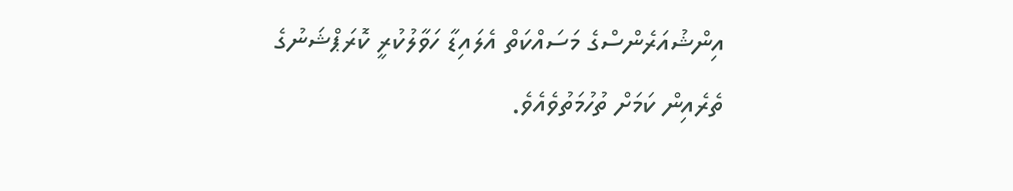އިންޝުއަރެންސްގެ މަސައްކަތް އެލައިޑާ ހަވާލުކުރީ ކޮރަޕްޝަނުގެ ތެރެއިން ކަމަށް ތުހުމަތުވެއެވެ.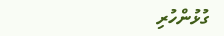ގުޅުންހުރި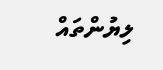ލިޔުންތައް